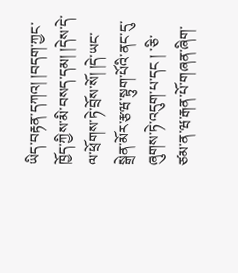ཡིད་བརྟན་དཀའ། །བདག་ཀྱང་ཁྱོད་ཀྱིས་མི་བསད་དམ། །དེས་དེ་ལ་ཕྲོགས་ཏེ་བྲོས་སོ། །དེ་ཡང་སྒྲེན་མོར་རྩཝ་སྟུག་པོའི་ནང་དུ་ཞུགས་ཏེ་འདུག་པ་དང ། ་ཅི་ཙམ་ན་ཝ་རྒན་པོ་གཞན་ཞིག་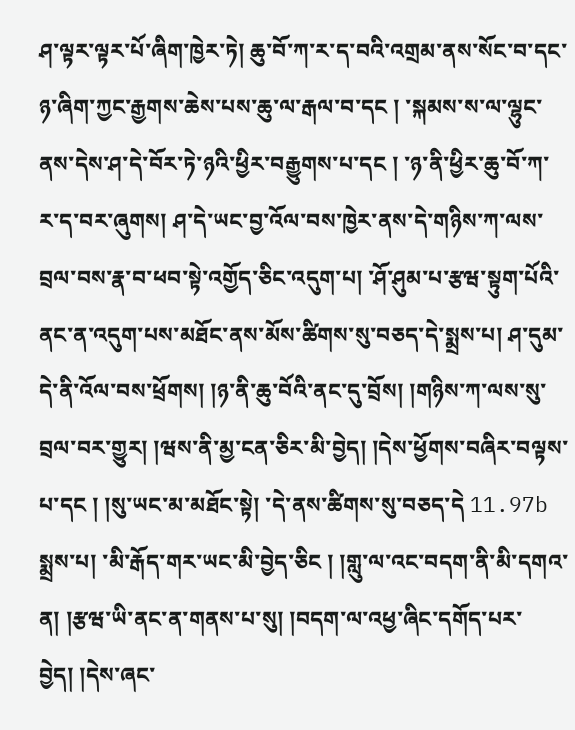ཤ་ལྟར་ལྟར་པོ་ཞིག་ཁྱེར་ཏེ། ཆུ་བོ་ཀ་ར་ད་བའི་འགྲམ་ནས་སོང་བ་དང་ཉ་ཞིག་ཀྱང་རྒྱགས་ཆེས་པས་ཆུ་ལ་རྒལ་བ་དང ། ་སྐམས་ས་ལ་ལྷུང་ནས་དེས་ཤ་དེ་བོར་ཏེ་ཉའི་ཕྱིར་བརྒྱུགས་པ་དང ། ་ཉ་ནི་ཕྱིར་ཆུ་བོ་ཀ་ར་ད་བར་ཞུགས། ཤ་དེ་ཡང་བྱ་འོལ་བས་ཁྱེར་ནས་དེ་གཉིས་ཀ་ལས་བྲལ་བས་རྣ་བ་ཕབ་སྟེ་འགྱོད་ཅིང་འདུག་པ། ་ཤོ་ཤུམ་པ་རྩཝ་སྟུག་པོའི་ནང་ན་འདུག་པས་མཐོང་ནས་མོས་ཚིགས་སུ་བཅད་དེ་སྨྲས་པ། ཤ་དུམ་དེ་ནི་འོལ་བས་ཕྲོགས། །ཉ་ནི་ཆུ་བོའི་ནང་དུ་བྲོས། །གཉིས་ཀ་ལས་སུ་བྲལ་བར་གྱུར། །ཝས་ནི་མྱ་ངན་ཅིར་མི་བྱེད། །དེས་ཕྱོགས་བཞིར་བལྟས་པ་དང ། །སུ་ཡང་མ་མཐོང་སྟེ། ་དེ་ནས་ཚིགས་སུ་བཅད་དེ 11.97b སྨྲས་པ། ་མི་རྒོད་གར་ཡང་མི་བྱེད་ཅིང ། །གླུ་ལ་འང་བདག་ནི་མི་དགའ་ན། །རྩཝ་ཡི་ནང་ན་གནས་པ་སུ། །བདག་ལ་འཕྱ་ཞིང་དགོད་པར་བྱེད། །དེས་ཞང་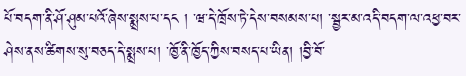པོ་བདག་ནི་ཤོ་ཤུམ་པའོ་ཞེས་སྨྲས་པ་དང ། ་ཝ་དེ་ཁྲོས་ཏེ་དེས་བསམས་པ། ་སྦྱར་མ་འདི་བདག་ལ་འཕྱ་བར་ཤེས་ནས་ཚིགས་སུ་བཅད་དེ་སྨྲས་པ། ་ཁྱོ་ནི་ཁྱོད་ཀྱིས་བསད་པ་ཡིན། །བྱི་བོ་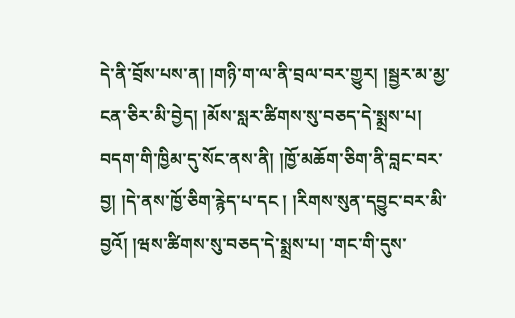དེ་ནི་བྲོས་པས་ན། །གཉི་ག་ལ་ནི་བྲལ་བར་གྱུར། །སྦྱར་མ་མྱ་ངན་ཅིར་མི་བྱེད། །མོས་སླར་ཚིགས་སུ་བཅད་དེ་སྨྲས་པ། བདག་གི་ཁྱིམ་དུ་སོང་ནས་ནི། །ཁྱོ་མཆོག་ཅིག་ནི་བླང་བར་བྱ། །དེ་ནས་ཁྱོ་ཅིག་རྙེད་པ་དང ། །རིགས་སུན་དབྱུང་བར་མི་བྱའོ། །ཝས་ཚིགས་སུ་བཅད་དེ་སྨྲས་པ། ་གང་གི་དུས་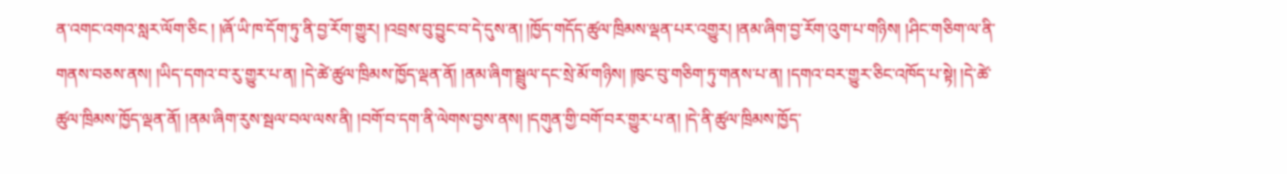ན་འགང་འགའ་སླར་ལོག་ཅིང ། །ཞོ་ཡི་ཁ་དོག་ཏུ་ནི་བྱ་རོག་གྱུར། །འབྲས་བུ་བྱུང་བ་དེ་དུས་ན། །ཁྱོད་གདོད་ཚུལ་ཁྲིམས་ལྡན་པར་འགྱུར། །ནམ་ཞིག་བྱ་རོག་འུག་པ་གཉིས། །ཤིང་གཅིག་ལ་ནི་གནས་བཅས་ནས། །ཡིད་དགའ་བ་རུ་གྱུར་པ་ན། །དེ་ཚེ་ཚུལ་ཁྲིམས་ཁྱོད་ལྡན་ནོ། །ནམ་ཞིག་སྦྲུལ་དང་སྲེ་མོ་གཉིས། །ཁུང་བུ་གཅིག་ཏུ་གནས་པ་ན། །དགའ་བར་གྱུར་ཅིང་འཁོད་པ་སྟེ། །དེ་ཚེ་ཚུལ་ཁྲིམས་ཁྱོད་ལྡན་ནོ། །ནམ་ཞིག་རུས་སྦལ་བལ་ལས་ནི། །བགོ་བ་དག་ནི་ལེགས་བྱས་ནས། །དགུན་གྱི་བགོ་བར་གྱུར་པ་ན། །དེ་ནི་ཚུལ་ཁྲིམས་ཁྱོད་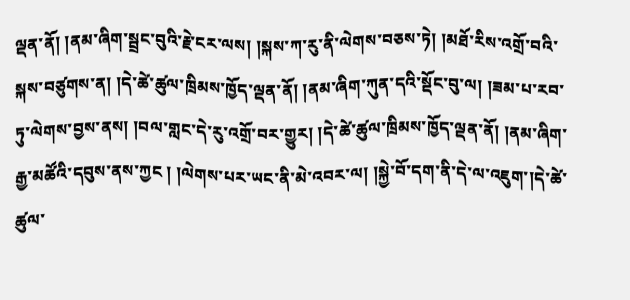ལྡན་ནོ། །ནམ་ཞིག་སྦྲང་བུའི་རྗེ་ངར་ལས། །སྐས་ཀ་རུ་ནི་ལེགས་བཅས་ཏེ། །མཐོ་རིས་འགྲོ་བའི་སྐས་བཙུགས་ན། །དེ་ཚེ་ཚུལ་ཁྲིམས་ཁྱོད་ལྡན་ནོ། །ནམ་ཞིག་ཀུན་དའི་སྡོང་བུ་ལ། །ཟམ་པ་རབ་ཏུ་ལེགས་བྱས་ནས། །བལ་གླང་དེ་རུ་འགྲོ་བར་གྱུར། །དེ་ཚེ་ཚུལ་ཁྲིམས་ཁྱོད་ལྡན་ནོ། །ནམ་ཞིག་རྒྱ་མཚོའི་དབུས་ནས་ཀྱང ། །ལེགས་པར་ཡང་ནི་མེ་འབར་ལ། །སྐྱེ་བོ་དག་ནི་དེ་ལ་འཇུག་།དེ་ཚེ་ཚུལ་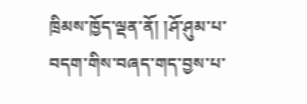ཁྲིམས་ཁྱོད་ལྡན་ནོ། །ཤོ་ཤུམ་པ་བདག་གིས་བཞད་གད་བྱས་པ་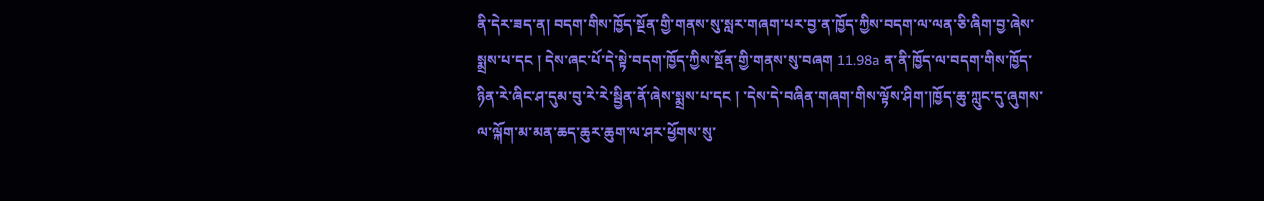ནི་དེར་ཟད་ན། བདག་གིས་ཁྱོད་སྔོན་གྱི་གནས་སུ་སླར་གཞག་པར་བྱ་ན་ཁྱོད་ཀྱིས་བདག་ལ་ལན་ཅི་ཞིག་བྱ་ཞེས་སྨྲས་པ་དང ། དེས་ཞང་པོ་དེ་སྟེ་བདག་ཁྱོད་ཀྱིས་སྔོན་གྱི་གནས་སུ་བཞག 11.98a ན་ནི་ཁྱོད་ལ་བདག་གིས་ཁྱོད་ཉིན་རེ་ཞིང་ཤ་དུམ་བུ་རེ་རེ་སྦྱིན་ནོ་ཞེས་སྨྲས་པ་དང ། ་དེས་དེ་བཞིན་གཞག་གིས་ལྟོས་ཤིག་།ཁྱོད་ཆུ་ཀླུང་དུ་ཞུགས་ལ་ལྐོག་མ་མན་ཆད་ཆུར་ཆུག་ལ་ཤར་ཕྱོགས་སུ་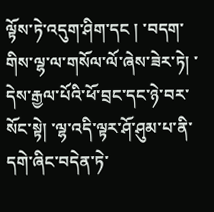ལྟོས་ཏེ་འདུག་ཤིག་དང ། ་བདག་གིས་ལྷ་ལ་གསོལ་ལོ་ཞེས་ཟེར་ཏེ། ་དེས་རྒྱལ་པོའི་ཕོ་བྲང་དང་ཉེ་བར་སོང་སྟེ། ་ལྷ་འདི་ལྟར་ཤོ་ཤུམ་པ་ནི་དགེ་ཞིང་བདེན་ཏེ་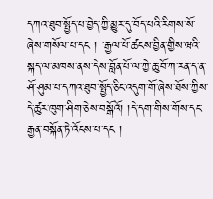དཀའ་ཐུབ་སྤྱོད་པ་བྱེད་ཀྱི་མྱུར་དུ་བོད་པའི་རིགས་སོ་ཞེས་གསོལ་པ་དང ། ་རྒྱལ་པོ་ཚངས་བྱིན་གྱིས་ཝའི་སྐད་ལ་མཁས་ནས་དེས་བློན་པོ་ལ་ཀྱེ་ཆུ་བོ་ཀ་རན་ད་ན་ཤོ་ཤུམ་པ་དཀའ་ཐུབ་སྤྱོད་ཅིང་འདུག་གོ་ཞེས་ཐོས་ཀྱིས་དེ་ཚུར་ཁུག་ཤིག་ཅེས་བསྒོའོ། །དེ་དག་གིས་གོས་དང་རྒྱན་བསྐོན་ཏེ་འོངས་པ་དང །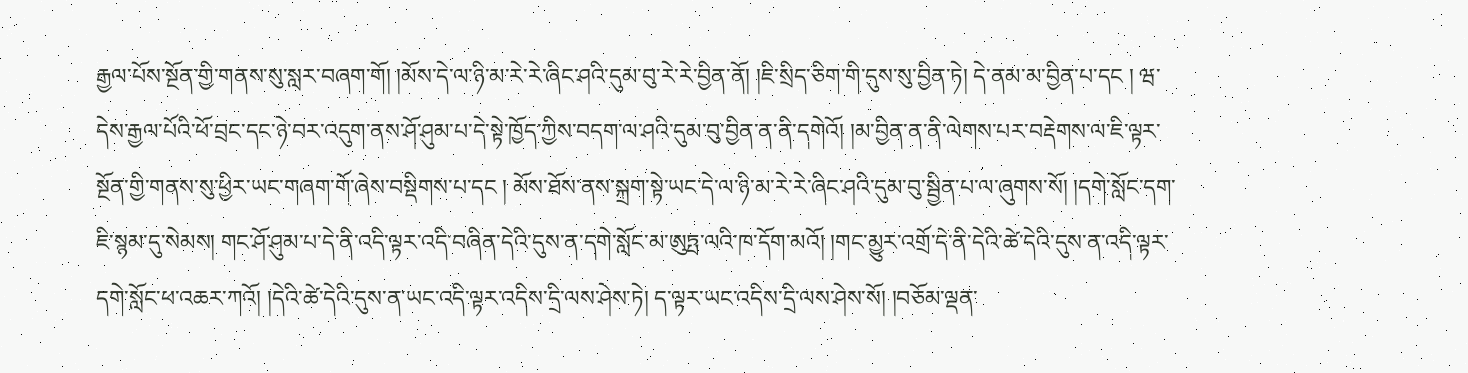རྒྱལ་པོས་སྔོན་གྱི་གནས་སུ་སླར་བཞག་གོ། །མོས་དེ་ལ་ཉི་མ་རེ་རེ་ཞིང་ཤའི་དུམ་བུ་རེ་རེ་བྱིན་ནོ། །ཇི་སྲིད་ཅིག་གི་དུས་སུ་བྱིན་ཏེ། དེ་ནམ་མ་བྱིན་པ་དང ། ཝ་དེས་རྒྱལ་པོའི་ཕོ་བྲང་དང་ཉེ་བར་འདུག་ནས་ཤོ་ཤུམ་པ་དེ་སྟེ་ཁྱོད་ཀྱིས་བདག་ལ་ཤའི་དུམ་བུ་བྱིན་ན་ནི་དགེའོ། །མ་བྱིན་ན་ནི་ལེགས་པར་བརྡེགས་ལ་ཇི་ལྟར་སྔོན་གྱི་གནས་སུ་ཕྱིར་ཡང་གཞག་གོ་ཞེས་བསྡིགས་པ་དང ། མོས་ཐོས་ནས་སྐྲག་སྟེ་ཡང་དེ་ལ་ཉི་མ་རེ་རེ་ཞིང་ཤའི་དུམ་བུ་སྦྱིན་པ་ལ་ཞུགས་སོ། །དགེ་སློང་དག་ཇི་སྙམ་དུ་སེམས། གང་ཤོ་ཤུམ་པ་དེ་ནི་འདི་ལྟར་འདི་བཞིན་དེའི་དུས་ན་དགེ་སློང་མ་ཨུཏྤ་ལའི་ཁ་དོག་མའོ། །གང་མྱུར་འགྲོ་དེ་ནི་དེའི་ཚེ་དེའི་དུས་ན་འདི་ལྟར་དགེ་སློང་ཕ་འཆར་ཀའོ། །དེའི་ཚེ་དེའི་དུས་ན་ཡང་འདི་ལྟར་འདིས་དྲི་ལས་ཤེས་ཏེ། ད་ལྟར་ཡང་འདིས་དྲི་ལས་ཤེས་སོ། །བཅོམ་ལྡན་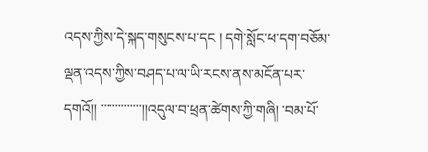འདས་ཀྱིས་དེ་སྐད་གསུངས་པ་དང ། དགེ་སློང་ཕ་དག་བཅོམ་ལྡན་འདས་ཀྱིས་བཤད་པ་ལ་ཡི་རངས་ནས་མངོན་པར་དགའོ།། ་་་་་་་་་་་་་་།།འདུལ་བ་ཕྲན་ཚེགས་ཀྱི་གཞི། ་བམ་པོ་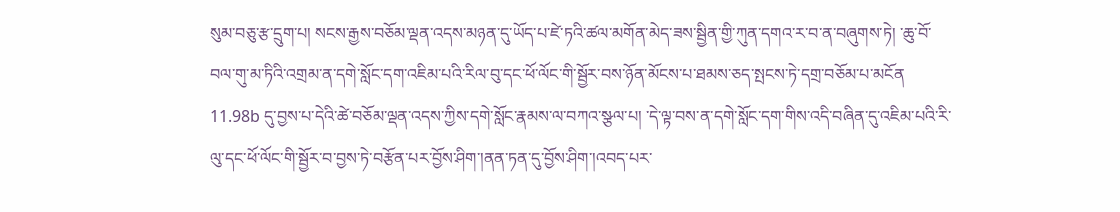སུམ་བཅུ་རྩ་དྲུག་པ། སངས་རྒྱས་བཅོམ་ལྡན་འདས་མཉན་དུ་ཡོད་པ་ཛེ་ཏའི་ཚལ་མགོན་མེད་ཟས་སྦྱིན་གྱི་ཀུན་དགའ་ར་བ་ན་བཞུགས་ཏེ། ་ཆུ་བོ་བལ་གུ་མ་ཏིའི་འགྲམ་ན་དགེ་སློང་དག་འཇིམ་པའི་རིལ་བུ་དང་ཕོ་ལོང་གི་སྦྱོར་བས་ཉོན་མོངས་པ་ཐམས་ཅད་སྤངས་ཏེ་དགྲ་བཅོམ་པ་མངོན 11.98b དུ་བྱས་པ་དེའི་ཚེ་བཅོམ་ལྡན་འདས་ཀྱིས་དགེ་སློང་རྣམས་ལ་བཀའ་སྩལ་པ། ་དེ་ལྟ་བས་ན་དགེ་སློང་དག་གིས་འདི་བཞིན་དུ་འཇིམ་པའི་རི་ལུ་དང་ཕོ་ལོང་གི་སྦྱོར་བ་བྱས་ཏེ་བརྩོན་པར་བྱོས་ཤིག་།ནན་ཏན་དུ་བྱོས་ཤིག་།འབད་པར་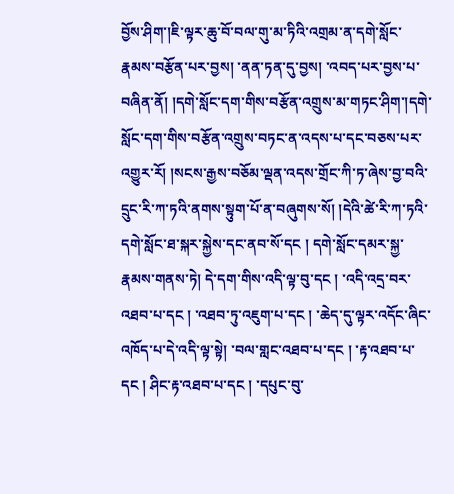བྱོས་ཤིག་།ཇི་ལྟར་ཆུ་བོ་བལ་གུ་མ་ཏིའི་འགྲམ་ན་དགེ་སློང་རྣམས་བརྩོན་པར་བྱས། ་ནན་ཏན་དུ་བྱས། ་འབད་པར་བྱས་པ་བཞིན་ནོ། །དགེ་སློང་དག་གིས་བརྩོན་འགྲུས་མ་གཏང་ཤིག་།དགེ་སློང་དག་གིས་བརྩོན་འགྲུས་བཏང་ན་འདས་པ་དང་བཅས་པར་འགྱུར་རོ། །སངས་རྒྱས་བཅོམ་ལྡན་འདས་གྲོང་ཀི་ཏ་ཞེས་བྱ་བའི་དྲུང་རི་ཀ་ཏའི་ནགས་སྟུག་པོ་ན་བཞུགས་སོ། །དེའི་ཚེ་རི་ཀ་ཏའི་དགེ་སློང་ཐ་སྐར་སྐྱེས་དང་ནབ་སོ་དང ། དགེ་སློང་དམར་སྐྱ་རྣམས་གནས་ཏེ། དེ་དག་གིས་འདི་ལྟ་བུ་དང ། ་འདི་འདྲ་བར་འཐབ་པ་དང ། ་འཐབ་ཏུ་འཇུག་པ་དང ། ་ཆེད་དུ་ལྟར་འདོང་ཞིང་འཁོད་པ་དེ་འདི་ལྟ་སྟེ། ་བལ་གླང་འཐབ་པ་དང ། ་རྟ་འཐབ་པ་དང ། ཤིང་རྟ་འཐབ་པ་དང ། ་དཔུང་བུ་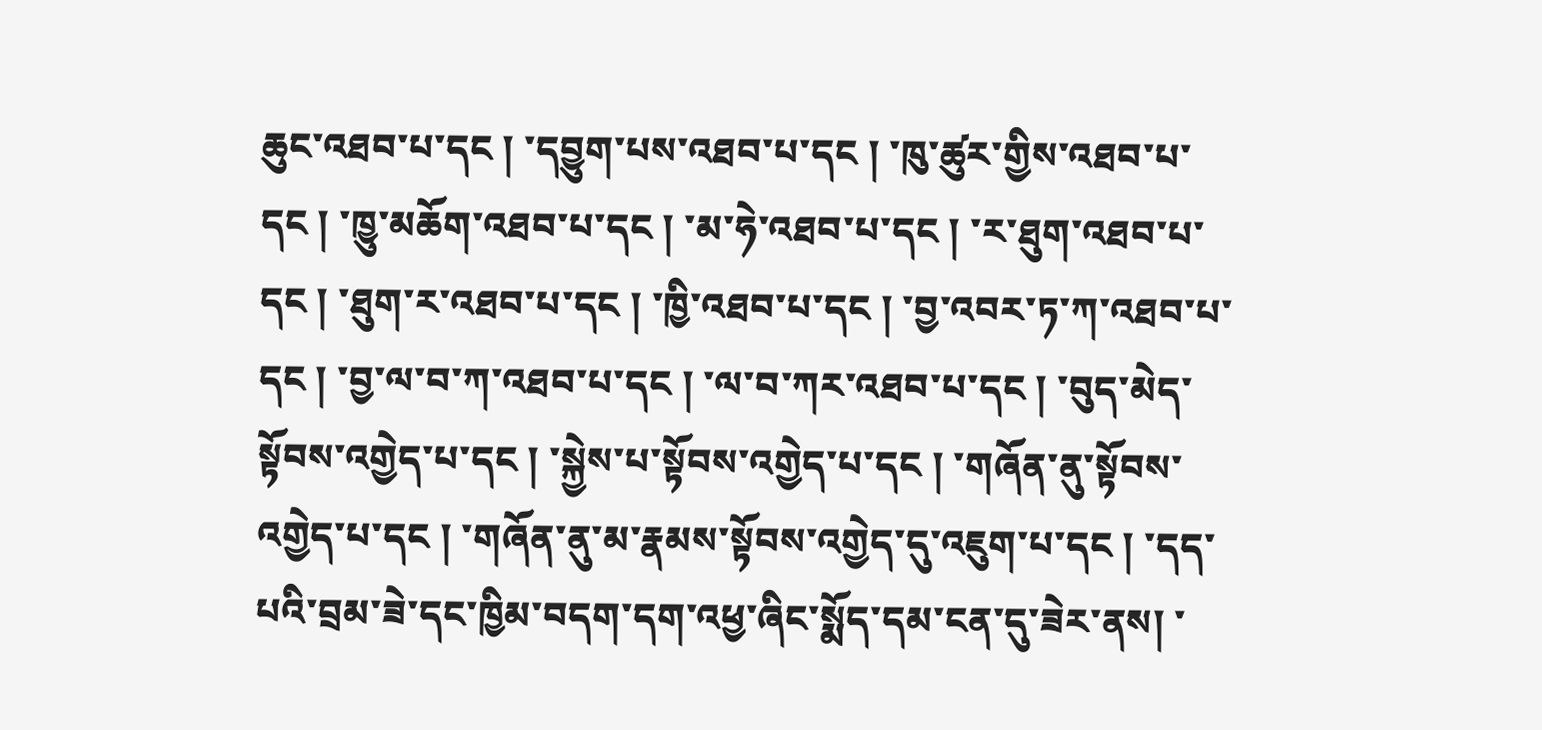ཆུང་འཐབ་པ་དང ། ་དབྱུག་པས་འཐབ་པ་དང ། ་ཁུ་ཚུར་གྱིས་འཐབ་པ་དང ། ་ཁྱུ་མཆོག་འཐབ་པ་དང ། ་མ་ཧེ་འཐབ་པ་དང ། ་ར་ཐུག་འཐབ་པ་དང ། ་ཐུག་ར་འཐབ་པ་དང ། ་ཁྱི་འཐབ་པ་དང ། ་བྱ་འབར་ཏ་ཀ་འཐབ་པ་དང ། ་བྱ་ལ་བ་ཀ་འཐབ་པ་དང ། ་ལ་བ་ཀར་འཐབ་པ་དང ། ་བུད་མེད་སྟོབས་འགྱེད་པ་དང ། ་སྐྱེས་པ་སྟོབས་འགྱེད་པ་དང ། ་གཞོན་ནུ་སྟོབས་འགྱེད་པ་དང ། ་གཞོན་ནུ་མ་རྣམས་སྟོབས་འགྱེད་དུ་འཇུག་པ་དང ། ་དད་པའི་བྲམ་ཟེ་དང་ཁྱིམ་བདག་དག་འཕྱ་ཞིང་སྨོད་དམ་ངན་དུ་ཟེར་ནས། ་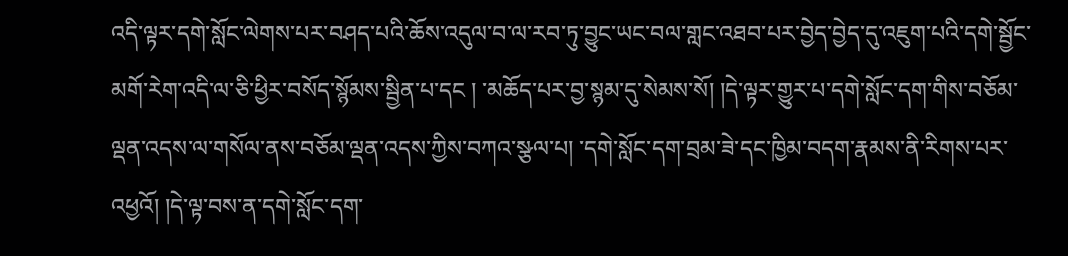འདི་ལྟར་དགེ་སློང་ལེགས་པར་བཤད་པའི་ཆོས་འདུལ་བ་ལ་རབ་ཏུ་བྱུང་ཡང་བལ་གླང་འཐབ་པར་བྱེད་བྱེད་དུ་འཇུག་པའི་དགེ་སྦྱོང་མགོ་རེག་འདི་ལ་ཅི་ཕྱིར་བསོད་སྙོམས་སྦྱིན་པ་དང ། ་མཆོད་པར་བྱ་སྙམ་དུ་སེམས་སོ། །དེ་ལྟར་གྱུར་པ་དགེ་སློང་དག་གིས་བཅོམ་ལྡན་འདས་ལ་གསོལ་ནས་བཅོམ་ལྡན་འདས་ཀྱིས་བཀའ་སྩལ་པ། ་དགེ་སློང་དག་བྲམ་ཟེ་དང་ཁྱིམ་བདག་རྣམས་ནི་རིགས་པར་འཕྱའོ། །དེ་ལྟ་བས་ན་དགེ་སློང་དག་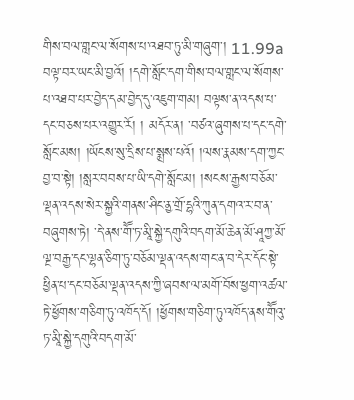གིས་བལ་གླང་ལ་སོགས་པ་འཐབ་ཏུ་མི་གཞུག་། 11.99a བལྟ་བར་ཡང་མི་བྱའོ། །དགེ་སློང་དག་གིས་བལ་གླང་ལ་སོགས་པ་འཐབ་པར་བྱེད་དམ་བྱེད་དུ་འཇུག་གམ། བལྟས་ན་འདས་པ་དང་བཅས་པར་འགྱུར་རོ། ། མདོར་ན། ་བཙའ་ཞུགས་པ་དང་དགེ་སློང་མས། །ཡོངས་སུ་དྲིས་པ་སྨྲས་པའོ། །ལས་རྣམས་དག་ཀྱང་བྱ་བ་སྟེ། །སླར་བབས་པ་ཡི་དགེ་སློང་མ། །སངས་རྒྱས་བཅོམ་ལྡན་འདས་སེར་སྐྱའི་གནས་ཤིང་ནྱ་གྲོ་དྷའི་ཀུན་དགའ་ར་བ་ན་བཞུགས་ཏེ། ་དེ་ནས་གཽ་ཏ་མཱི་སྐྱེ་དགུའི་བདག་མོ་ཆེན་མོ་ཤཱཀྱ་མོ་ལྔ་བརྒྱ་དང་ལྷན་ཅིག་ཏུ་བཅོམ་ལྡན་འདས་གང་ན་བ་དེར་དོང་སྟེ་ཕྱིན་པ་དང་བཅོམ་ལྡན་འདས་ཀྱི་ཞབས་ལ་མགོ་བོས་ཕྱག་འཚལ་ཏེ་ཕྱོགས་གཅིག་ཏུ་འཁོད་དོ། །ཕྱོགས་གཅིག་ཏུ་འཁོད་ནས་གཽའུ་ཏ་མཱི་སྐྱེ་དགུའི་བདག་མོ་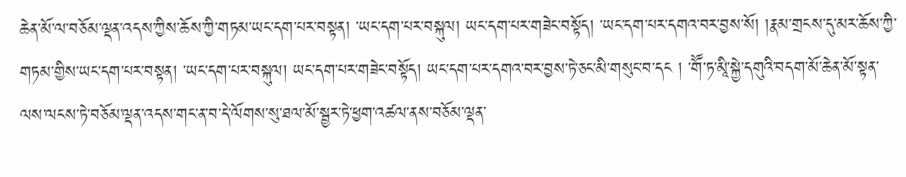ཆེན་མོ་ལ་བཅོམ་ལྡན་འདས་ཀྱིས་ཆོས་ཀྱི་གཏམ་ཡང་དག་པར་བསྟན། ་ཡང་དག་པར་བསྐུལ། ཡང་དག་པར་གཟེང་བསྟོད། ་ཡང་དག་པར་དགའ་བར་བྱས་སོ། །རྣམ་གྲངས་དུ་མར་ཆོས་ཀྱི་གཏམ་གྱིས་ཡང་དག་པར་བསྟན། ་ཡང་དག་པར་བསྐུལ། ཡང་དག་པར་གཟེང་བསྟོད། ཡང་དག་པར་དགའ་བར་བྱས་ཏེ་ཅང་མི་གསུང་བ་དང ། ་གཽ་ཏ་མཱི་སྐྱེ་དགུའི་བདག་མོ་ཆེན་མོ་སྟན་ལས་ལངས་ཏེ་བཅོམ་ལྡན་འདས་གང་ན་བ་དེ་ལོགས་སུ་ཐལ་མོ་སྦྱར་ཏེ་ཕྱག་འཚལ་ནས་བཅོམ་ལྡན་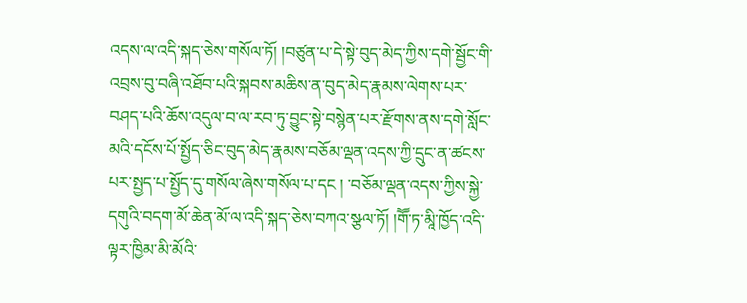འདས་ལ་འདི་སྐད་ཅེས་གསོལ་ཏོ། །བཙུན་པ་དེ་སྟེ་བུད་མེད་ཀྱིས་དགེ་སྦྱོང་གི་འབྲས་བུ་བཞི་འཐོབ་པའི་སྐབས་མཆིས་ན་བུད་མེད་རྣམས་ལེགས་པར་བཤད་པའི་ཆོས་འདུལ་བ་ལ་རབ་ཏུ་བྱུང་སྟེ་བསྙེན་པར་རྫོགས་ནས་དགེ་སློང་མའི་དངོས་པོ་སྤྱོད་ཅིང་བུད་མེད་རྣམས་བཅོམ་ལྡན་འདས་ཀྱི་དྲུང་ན་ཚངས་པར་སྤྱད་པ་སྤྱོད་དུ་གསོལ་ཞེས་གསོལ་པ་དང ། ་བཅོམ་ལྡན་འདས་ཀྱིས་སྐྱེ་དགུའི་བདག་མོ་ཆེན་མོ་ལ་འདི་སྐད་ཅེས་བཀའ་སྩལ་ཏོ། །གཽ་ཏ་མཱི་ཁྱོད་འདི་ལྟར་ཁྱིམ་མི་མོའི་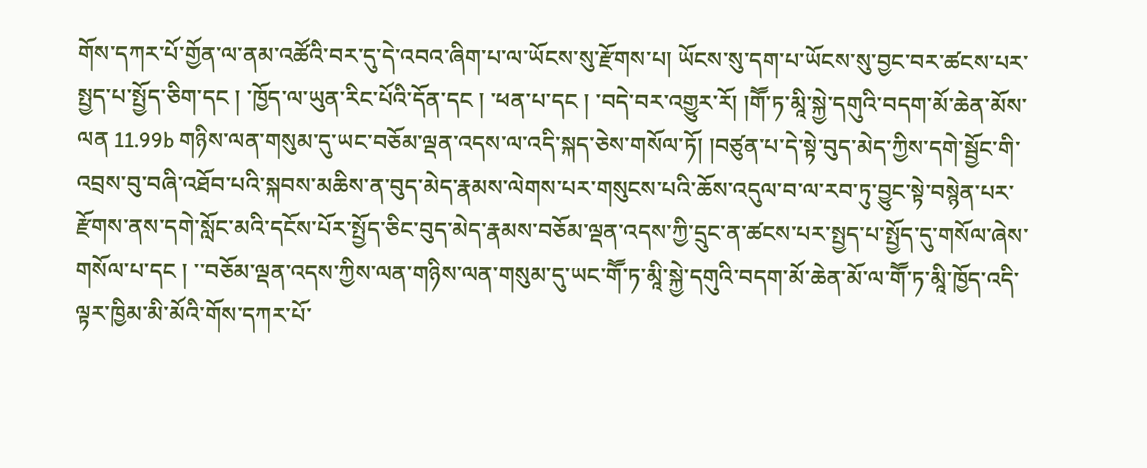གོས་དཀར་པོ་གྱོན་ལ་ནམ་འཚོའི་བར་དུ་དེ་འབའ་ཞིག་པ་ལ་ཡོངས་སུ་རྫོགས་པ། ཡོངས་སུ་དག་པ་ཡོངས་སུ་བྱང་བར་ཚངས་པར་སྤྱད་པ་སྤྱོད་ཅིག་དང ། ་ཁྱོད་ལ་ཡུན་རིང་པོའི་དོན་དང ། ་ཕན་པ་དང ། ་བདེ་བར་འགྱུར་རོ། །གཽ་ཏ་མཱི་སྐྱེ་དགུའི་བདག་མོ་ཆེན་མོས་ལན 11.99b གཉིས་ལན་གསུམ་དུ་ཡང་བཅོམ་ལྡན་འདས་ལ་འདི་སྐད་ཅེས་གསོལ་ཏོ། །བཙུན་པ་དེ་སྟེ་བུད་མེད་ཀྱིས་དགེ་སྦྱོང་གི་འབྲས་བུ་བཞི་འཐོབ་པའི་སྐབས་མཆིས་ན་བུད་མེད་རྣམས་ལེགས་པར་གསུངས་པའི་ཆོས་འདུལ་བ་ལ་རབ་ཏུ་བྱུང་སྟེ་བསྙེན་པར་རྫོགས་ནས་དགེ་སློང་མའི་དངོས་པོར་སྤྱོད་ཅིང་བུད་མེད་རྣམས་བཅོམ་ལྡན་འདས་ཀྱི་དྲུང་ན་ཚངས་པར་སྤྱད་པ་སྤྱོད་དུ་གསོལ་ཞེས་གསོལ་པ་དང ། ་་བཅོམ་ལྡན་འདས་ཀྱིས་ལན་གཉིས་ལན་གསུམ་དུ་ཡང་གཽ་ཏ་མཱི་སྐྱེ་དགུའི་བདག་མོ་ཆེན་མོ་ལ་གཽ་ཏ་མཱི་ཁྱོད་འདི་ལྟར་ཁྱིམ་མི་མོའི་གོས་དཀར་པོ་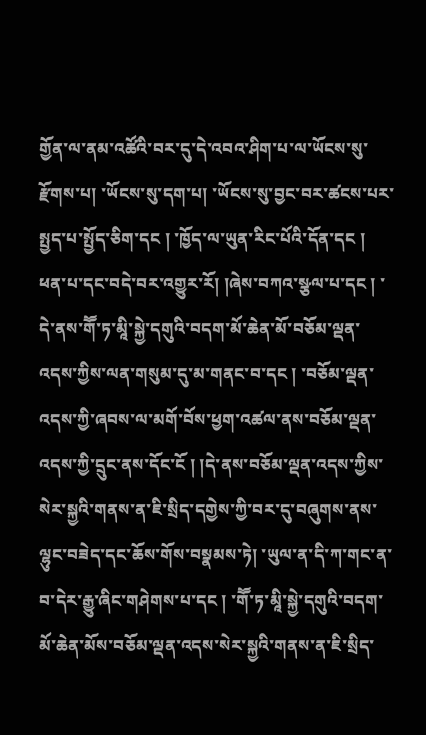གྱོན་ལ་ནམ་འཚོའི་བར་དུ་དེ་འབའ་ཤིག་པ་ལ་ཡོངས་སུ་རྫོགས་པ། ་ཡོངས་སུ་དག་པ། ་ཡོངས་སུ་བྱང་བར་ཚངས་པར་སྤྱད་པ་སྤྱོད་ཅིག་དང ། ་ཁྱོད་ལ་ཡུན་རིང་པོའི་དོན་དང ། ཕན་པ་དང་བདེ་བར་འགྱུར་རོ། །ཞེས་བཀའ་སྩལ་པ་དང ། ་དེ་ནས་གཽ་ཏ་མཱི་སྐྱེ་དགུའི་བདག་མོ་ཆེན་མོ་བཅོམ་ལྡན་འདས་ཀྱིས་ལན་གསུམ་དུ་མ་གནང་བ་དང ། ་བཅོམ་ལྡན་འདས་ཀྱི་ཞབས་ལ་མགོ་བོས་ཕྱག་འཚལ་ནས་བཅོམ་ལྡན་འདས་ཀྱི་དྲུང་ནས་དོང་ངོ ། །དེ་ནས་བཅོམ་ལྡན་འདས་ཀྱིས་སེར་སྐྱའི་གནས་ན་ཇི་སྲིད་དགྱེས་ཀྱི་བར་དུ་བཞུགས་ནས་ལྷུང་བཟེད་དང་ཆོས་གོས་བསྣམས་ཏེ། ་ཡུལ་ན་དི་ཀ་གང་ན་བ་དེར་རྒྱུ་ཞིང་གཤེགས་པ་དང ། ་གཽ་ཏ་མཱི་སྐྱེ་དགུའི་བདག་མོ་ཆེན་མོས་བཅོམ་ལྡན་འདས་སེར་སྐྱའི་གནས་ན་ཇི་སྲིད་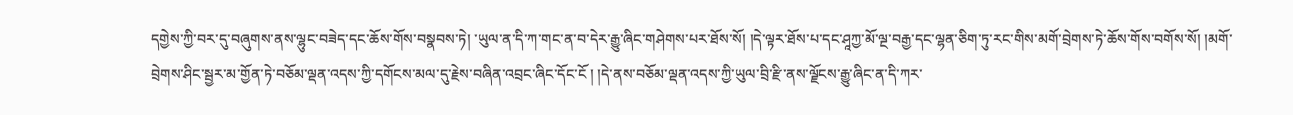དགྱེས་ཀྱི་བར་དུ་བཞུགས་ནས་ལྷུང་བཟེད་དང་ཆོས་གོས་བསྣབས་ཏེ། ་ཡུལ་ན་དི་ཀ་གང་ན་བ་དེར་རྒྱུ་ཞིང་གཤེགས་པར་ཐོས་སོ། །དེ་ལྟར་ཐོས་པ་དང་ཤཱཀྱ་མོ་ལྔ་བརྒྱ་དང་ལྷན་ཅིག་ཏུ་རང་གིས་མགོ་བྲེགས་ཏེ་ཆོས་གོས་བགོས་སོ། །མགོ་བྲེགས་ཤིང་སྦྱར་མ་གྱོན་ཏེ་བཅོམ་ལྡན་འདས་ཀྱི་དགོངས་མལ་དུ་རྗེས་བཞིན་འབྲང་ཞིང་དོང་ངོ ། །དེ་ནས་བཅོམ་ལྡན་འདས་ཀྱི་ཡུལ་བྲི་རྫི་ནས་ལྗོངས་རྒྱུ་ཞིང་ན་དི་ཀར་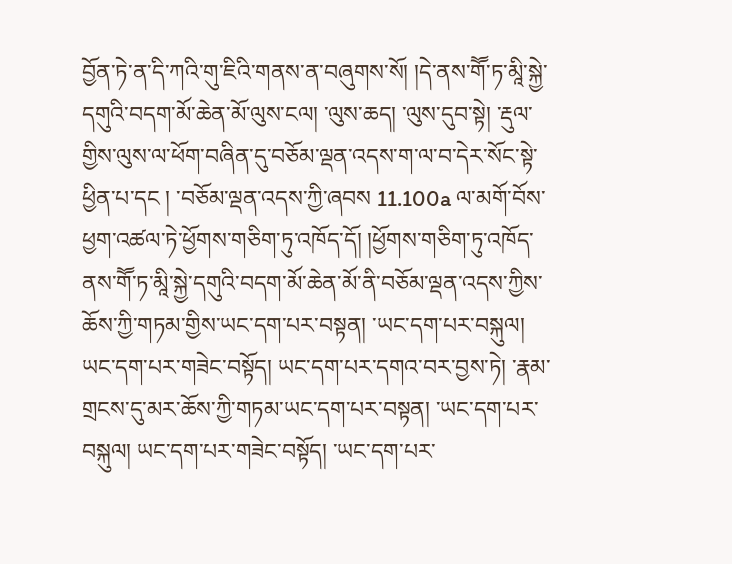བྱོན་ཏེ་ན་དི་ཀའི་གུ་ཇིའི་གནས་ན་བཞུགས་སོ། །དེ་ནས་གཽ་ཏ་མཱི་སྐྱེ་དགུའི་བདག་མོ་ཆེན་མོ་ལུས་ངལ། ་ལུས་ཆད། ་ལུས་དུབ་སྟེ། ་རྡུལ་གྱིས་ལུས་ལ་ཕོག་བཞིན་དུ་བཅོམ་ལྡན་འདས་ག་ལ་བ་དེར་སོང་སྟེ་ཕྱིན་པ་དང ། ་བཅོམ་ལྡན་འདས་ཀྱི་ཞབས 11.100a ལ་མགོ་བོས་ཕྱག་འཚལ་ཏེ་ཕྱོགས་གཅིག་ཏུ་འཁོད་དོ། །ཕྱོགས་གཅིག་ཏུ་འཁོད་ནས་གཽ་ཏ་མཱི་སྐྱེ་དགུའི་བདག་མོ་ཆེན་མོ་ནི་བཅོམ་ལྡན་འདས་ཀྱིས་ཆོས་ཀྱི་གཏམ་གྱིས་ཡང་དག་པར་བསྟན། ་ཡང་དག་པར་བསྐུལ། ཡང་དག་པར་གཟེང་བསྟོད། ཡང་དག་པར་དགའ་བར་བྱས་ཏེ། ་རྣམ་གྲངས་དུ་མར་ཆོས་ཀྱི་གཏམ་ཡང་དག་པར་བསྟན། ་ཡང་དག་པར་བསྐུལ། ཡང་དག་པར་གཟེང་བསྟོད། ་ཡང་དག་པར་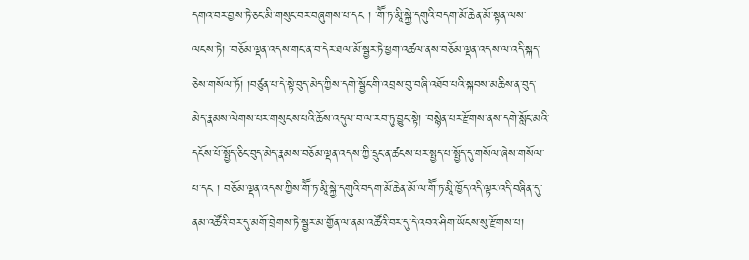དགའ་བར་བྱས་ཏེ་ཅང་མི་གསུང་བར་བཞུགས་པ་དང ། ་གཽ་ཏ་མཱི་སྐྱེ་དགུའི་བདག་མོ་ཆེན་མོ་སྟན་ལས་ལངས་ཏེ། ་བཅོམ་ལྡན་འདས་གང་ན་བ་དེར་ཐལ་མོ་སྦྱར་ཏེ་ཕྱག་འཚལ་ནས་བཅོམ་ལྡན་འདས་ལ་འདི་སྐད་ཅེས་གསོལ་ཏོ། །བཙུན་པ་དེ་སྟེ་བུད་མེད་ཀྱིས་དགེ་སྦྱོང་གི་འབྲས་བུ་བཞི་འཐོབ་པའི་སྐབས་མཆིས་ན་བུད་མེད་རྣམས་ལེགས་པར་གསུངས་པའི་ཆོས་འདུལ་བ་ལ་རབ་ཏུ་བྱུང་སྟེ། ་བསྙེན་པར་རྫོགས་ནས་དགེ་སློང་མའི་དངོས་པོ་སྤྱོད་ཅིང་བུད་མེད་རྣམས་བཅོམ་ལྡན་འདས་ཀྱི་དྲུང་ན་ཚངས་པར་སྤྱད་པ་སྤྱོད་དུ་གསོལ་ཞེས་གསོལ་པ་དང ། བཅོམ་ལྡན་འདས་ཀྱིས་གཽ་ཏ་མཱི་སྐྱེ་དགུའི་བདག་མོ་ཆེན་མོ་ལ་གཽ་ཏ་མཱི་ཁྱོད་འདི་ལྟར་འདི་བཞིན་དུ་ནམ་འཚོའི་བར་དུ་མགོ་བྲེགས་ཏེ་སྦྱར་མ་གྱོན་ལ་ནམ་འཚོའི་བར་དུ་དེ་འབའ་ཤིག་ཡོངས་སུ་རྫོགས་པ།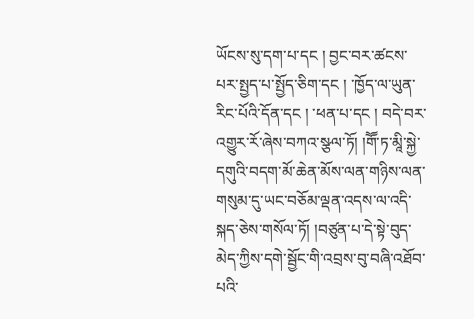ཡོངས་སུ་དག་པ་དང ། བྱང་བར་ཚངས་པར་སྤྱད་པ་སྤྱོད་ཅིག་དང ། ་ཁྱོད་ལ་ཡུན་རིང་པོའི་དོན་དང ། ་ཕན་པ་དང ། བདེ་བར་འགྱུར་རོ་ཞེས་བཀའ་སྩལ་ཏོ། །གཽ་ཏ་མཱི་སྐྱེ་དགུའི་བདག་མོ་ཆེན་མོས་ལན་གཉིས་ལན་གསུམ་དུ་ཡང་བཅོམ་ལྡན་འདས་ལ་འདི་སྐད་ཅེས་གསོལ་ཏོ། །བཙུན་པ་དེ་སྟེ་བུད་མེད་ཀྱིས་དགེ་སྦྱོང་གི་འབྲས་བུ་བཞི་འཐོབ་པའི་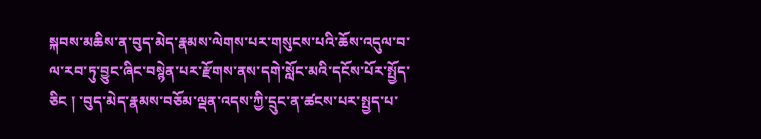སྐབས་མཆིས་ན་བུད་མེད་རྣམས་ལེགས་པར་གསུངས་པའི་ཆོས་འདུལ་བ་ལ་རབ་ཏུ་བྱུང་ཞིང་བསྙེན་པར་རྫོགས་ནས་དགེ་སློང་མའི་དངོས་པོར་སྤྱོད་ཅིང ། ་བུད་མེད་རྣམས་བཅོམ་ལྡན་འདས་ཀྱི་དྲུང་ན་ཚངས་པར་སྤྱད་པ་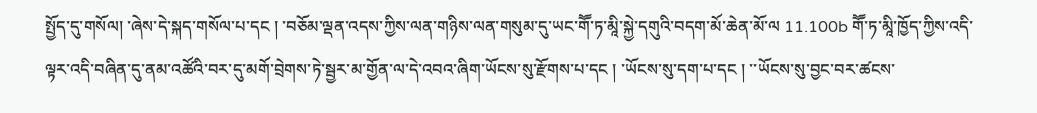སྤྱོད་དུ་གསོལ། ་ཞེས་དེ་སྐད་གསོལ་པ་དང ། ་བཅོམ་ལྡན་འདས་ཀྱིས་ལན་གཉིས་ལན་གསུམ་དུ་ཡང་གཽ་ཏ་མཱི་སྐྱེ་དགུའི་བདག་མོ་ཆེན་མོ་ལ 11.100b གཽ་ཏ་མཱི་ཁྱོད་ཀྱིས་འདི་ལྟར་འདི་བཞིན་དུ་ནམ་འཚོའི་བར་དུ་མགོ་བྲེགས་ཏེ་སྦྱར་མ་གྱོན་ལ་དེ་འབའ་ཞིག་ཡོངས་སུ་རྫོགས་པ་དང ། ་ཡོངས་སུ་དག་པ་དང ། ་་ཡོངས་སུ་བྱང་བར་ཚངས་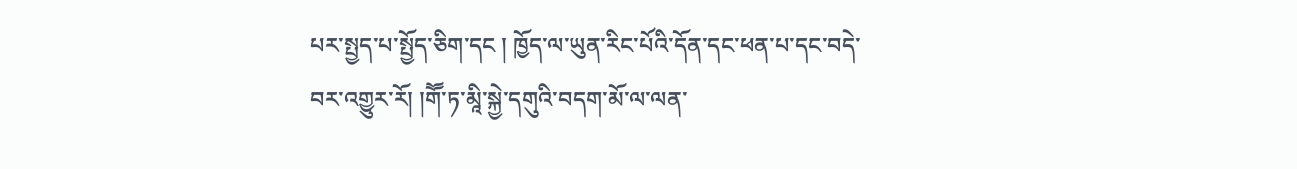པར་སྤྱད་པ་སྤྱོད་ཅིག་དང ། ཁྱོད་ལ་ཡུན་རིང་པོའི་དོན་དང་ཕན་པ་དང་བདེ་བར་འགྱུར་རོ། །གཽ་ཏ་མཱི་སྐྱེ་དགུའི་བདག་མོ་ལ་ལན་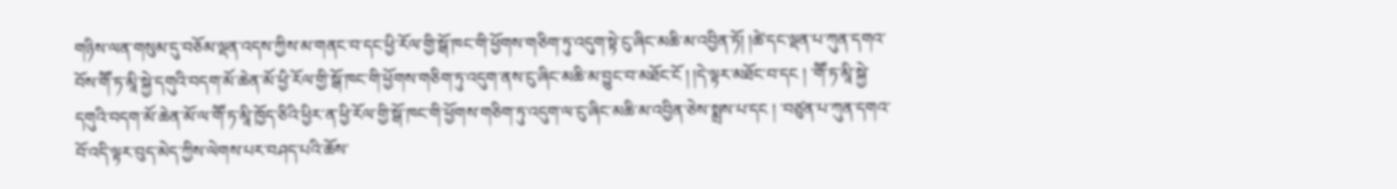གཉིས་ལན་གསུམ་དུ་བཅོམ་ལྡན་འདས་ཀྱིས་མ་གནང་བ་དང་ཕྱི་རོལ་གྱི་སྒོ་ཁང་གི་ཕྱོགས་གཅིག་ཏུ་འདུག་སྟེ་ངུ་ཞིང་མཆི་མ་འབྱིན་ཏོ། །ཚེ་དང་ལྡན་པ་ཀུན་དགའ་བོས་གཽ་ཏ་མཱི་སྐྱེ་དགུའི་བདག་མོ་ཆེན་མོ་ཕྱི་རོལ་གྱི་སྒོ་ཁང་གི་ཕྱོགས་གཅིག་ཏུ་འདུག་ནས་ངུ་ཞིང་མཆི་མ་བྱུང་བ་མཐོང་ངོ ། །དེ་ལྟར་མཐོང་བ་དང ། ་གཽ་ཏ་མཱི་སྐྱེ་དགུའི་བདག་མོ་ཆེན་མོ་ལ་གཽ་ཏ་མཱི་ཁྱོད་ཅིའི་ཕྱིར་ན་ཕྱི་རོལ་གྱི་སྒོ་ཁང་གི་ཕྱོགས་གཅིག་ཏུ་འདུག་ལ་ངུ་ཞིང་མཆི་མ་འབྱིན་ཅེས་སྨྲས་པ་དང ། ་བཙུན་པ་ཀུན་དགའ་བོ་འདི་ལྟར་བུད་མེད་ཀྱིས་ལེགས་པར་བཤད་པའི་ཆོས་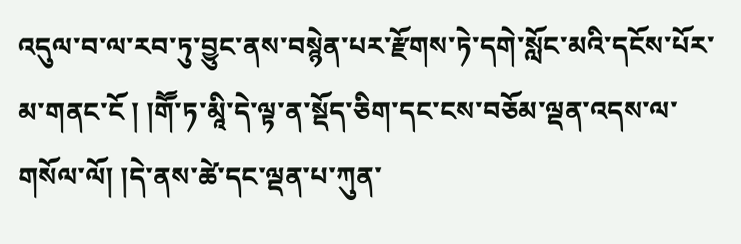འདུལ་བ་ལ་རབ་ཏུ་བྱུང་ནས་བསྙེན་པར་རྫོགས་ཏེ་དགེ་སློང་མའི་དངོས་པོར་མ་གནང་ངོ ། །གཽ་ཏ་མཱི་དེ་ལྟ་ན་སྡོད་ཅིག་དང་ངས་བཅོམ་ལྡན་འདས་ལ་གསོལ་ལོ། །དེ་ནས་ཚེ་དང་ལྡན་པ་ཀུན་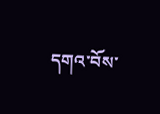དགའ་བོས་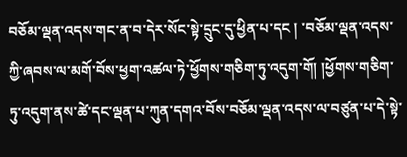བཅོམ་ལྡན་འདས་གང་ན་བ་དེར་སོང་སྟེ་དྲུང་དུ་ཕྱིན་པ་དང ། ་བཅོམ་ལྡན་འདས་ཀྱི་ཞབས་ལ་མགོ་བོས་ཕྱག་འཚལ་ཏེ་ཕྱོགས་གཅིག་ཏུ་འདུག་གོ། །ཕྱོགས་གཅིག་ཏུ་འདུག་ནས་ཚེ་དང་ལྡན་པ་ཀུན་དགའ་བོས་བཅོམ་ལྡན་འདས་ལ་བཙུན་པ་དེ་སྟེ་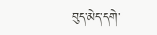བུད་མེད་དགེ་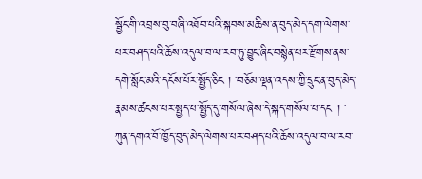སྦྱོང་གི་འབྲས་བུ་བཞི་འཐོབ་པའི་སྐབས་མཆིས་ན་བུད་མེད་དག་ལེགས་པར་བཤད་པའི་ཆོས་འདུལ་བ་ལ་རབ་ཏུ་བྱུང་ཞིང་བསྙེན་པར་རྫོགས་ནས་དགེ་སློང་མའི་དངོས་པོར་སྤྱོད་ཅིང ། ་བཅོམ་ལྡན་འདས་ཀྱི་དྲུང་ན་བུད་མེད་རྣམས་ཚངས་པར་སྤྱད་པ་སྤྱོད་དུ་གསོལ་ཞེས་དེ་སྐད་གསོལ་པ་དང ། ་ཀུན་དགའ་བོ་ཁྱོད་བུད་མེད་ལེགས་པར་བཤད་པའི་ཆོས་འདུལ་བ་ལ་རབ་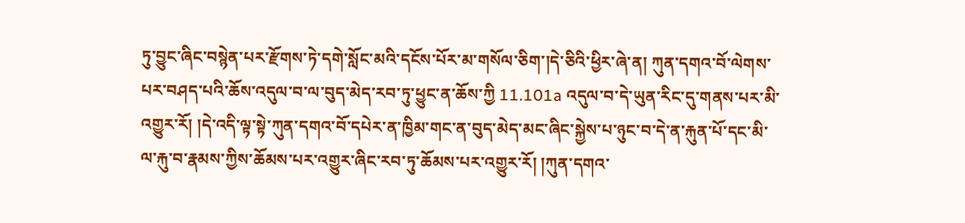ཏུ་བྱུང་ཞིང་བསྙེན་པར་རྫོགས་ཏེ་དགེ་སློང་མའི་དངོས་པོར་མ་གསོལ་ཅིག་།དེ་ཅིའི་ཕྱིར་ཞེ་ན། ཀུན་དགའ་བོ་ལེགས་པར་བཤད་པའི་ཆོས་འདུལ་བ་ལ་བུད་མེད་རབ་ཏུ་ཕྱུང་ན་ཆོས་ཀྱི 11.101a འདུལ་བ་དེ་ཡུན་རིང་དུ་གནས་པར་མི་འགྱུར་རོ། །དེ་འདི་ལྟ་སྟེ་ཀུན་དགའ་བོ་དཔེར་ན་ཁྱིམ་གང་ན་བུད་མེད་མང་ཞིང་སྐྱེས་པ་ཉུང་བ་དེ་ན་རྐུན་པོ་དང་མི་ལ་རྐུ་བ་རྣམས་ཀྱིས་ཆོམས་པར་འགྱུར་ཞིང་རབ་ཏུ་ཆོམས་པར་འགྱུར་རོ། །ཀུན་དགའ་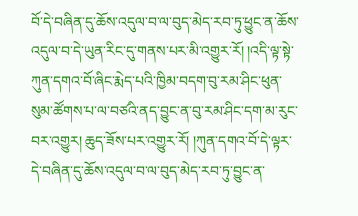བོ་དེ་བཞིན་དུ་ཆོས་འདུལ་བ་ལ་བུད་མེད་རབ་ཏུ་ཕྱུང་ན་ཆོས་འདུལ་བ་དེ་ཡུན་རིང་དུ་གནས་པར་མི་འགྱུར་རོ། །འདི་ལྟ་སྟེ་ཀུན་དགའ་བོ་ཞིང་རྨེད་པའི་ཁྱིམ་བདག་བུ་རམ་ཤིང་ཕུན་སུམ་ཚོགས་པ་ལ་བཙའི་ནད་བྱུང་ན་བུ་རམ་ཤིང་དག་མ་རུང་བར་འགྱུར། ཆུད་ཟོས་པར་འགྱུར་རོ། །ཀུན་དགའ་བོ་དེ་ལྟར་དེ་བཞིན་དུ་ཆོས་འདུལ་བ་ལ་བུད་མེད་རབ་ཏུ་བྱུང་ན་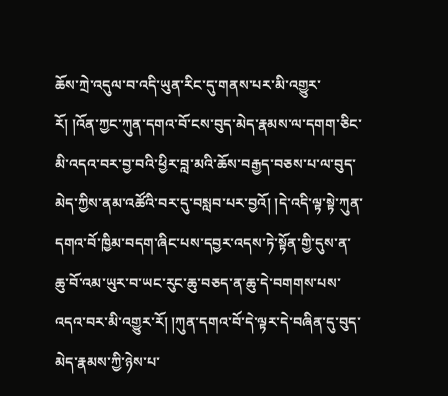ཆོས་ཀྲེ་འདུལ་བ་འདི་ཡུན་རིང་དུ་གནས་པར་མི་འགྱུར་རོ། །འོན་ཀྱང་ཀུན་དགའ་བོ་ངས་བུད་མེད་རྣམས་ལ་དགག་ཅིང་མི་འདའ་བར་བྱ་བའི་ཕྱིར་བླ་མའི་ཆོས་བརྒྱད་བཅས་པ་ལ་བུད་མེད་ཀྱིས་ནམ་འཚོའི་བར་དུ་བསླབ་པར་བྱའོ། །དེ་འདི་ལྟ་སྟེ་ཀུན་དགའ་བོ་ཁྱིམ་བདག་ཞིང་པས་དབྱར་འདས་ཏེ་སྟོན་གྱི་དུས་ན་ཆུ་བོ་འམ་ཡུར་བ་ཡང་རུང་ཆུ་བཅད་ན་ཆུ་དེ་བགགས་པས་འདའ་བར་མི་འགྱུར་རོ། །ཀུན་དགའ་བོ་དེ་ལྟར་དེ་བཞིན་དུ་བུད་མེད་རྣམས་ཀྱི་ཉེས་པ་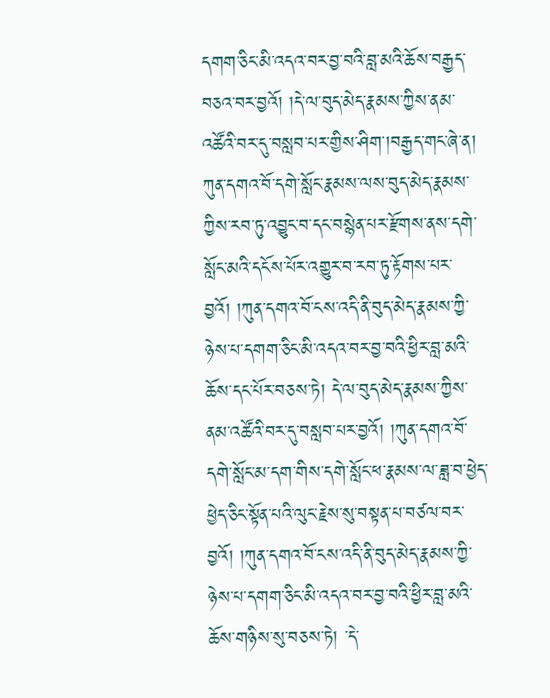དགག་ཅིང་མི་འདའ་བར་བྱ་བའི་བླ་མའི་ཆོས་བརྒྱད་བཅའ་བར་བྱའོ། །དེ་ལ་བུད་མེད་རྣམས་ཀྱིས་ནམ་འཚོའི་བར་དུ་བསླབ་པར་གྱིས་ཤིག་།བརྒྱད་གང་ཞེ་ན། ཀུན་དགའ་བོ་དགེ་སློང་རྣམས་ལས་བུད་མེད་རྣམས་ཀྱིས་རབ་ཏུ་འབྱུང་བ་དང་བསྙེན་པར་རྫོགས་ནས་དགེ་སློང་མའི་དངོས་པོར་འགྱུར་བ་རབ་ཏུ་རྟོགས་པར་བྱའོ། །ཀུན་དགའ་བོ་ངས་འདི་ནི་བུད་མེད་རྣམས་ཀྱི་ཉེས་པ་དགག་ཅིང་མི་འདའ་བར་བྱ་བའི་ཕྱིར་བླ་མའི་ཆོས་དང་པོར་བཅས་ཏེ། དེ་ལ་བུད་མེད་རྣམས་ཀྱིས་ནམ་འཚོའི་བར་དུ་བསླབ་པར་བྱའོ། །ཀུན་དགའ་བོ་དགེ་སློང་མ་དག་གིས་དགེ་སློང་ཕ་རྣམས་ལ་ཟླ་བ་ཕྱེད་ཕྱེད་ཅིང་སྟོན་པའི་ལུང་རྗེས་སུ་བསྟན་པ་བཙལ་བར་བྱའོ། །ཀུན་དགའ་བོ་ངས་འདི་ནི་བུད་མེད་རྣམས་ཀྱི་ཉེས་པ་དགག་ཅིང་མི་འདའ་བར་བྱ་བའི་ཕྱིར་བླ་མའི་ཆོས་གཉིས་སུ་བཅས་ཏེ། ་དེ་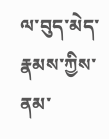ལ་བུད་མེད་རྣམས་ཀྱིས་ནམ་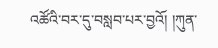འཚོའི་བར་དུ་བསླབ་པར་བྱའོ། །ཀུན་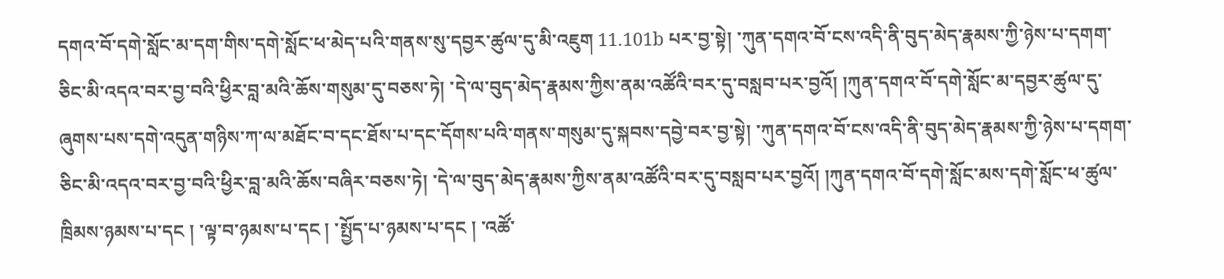དགའ་བོ་དགེ་སློང་མ་དག་གིས་དགེ་སློང་ཕ་མེད་པའི་གནས་སུ་དབྱར་ཚུལ་དུ་མི་འཇུག 11.101b པར་བྱ་སྟེ། ་ཀུན་དགའ་བོ་ངས་འདི་ནི་བུད་མེད་རྣམས་ཀྱི་ཉེས་པ་དགག་ཅིང་མི་འདའ་བར་བྱ་བའི་ཕྱིར་བླ་མའི་ཆོས་གསུམ་དུ་བཅས་ཏེ། ་དེ་ལ་བུད་མེད་རྣམས་ཀྱིས་ནམ་འཚོའི་བར་དུ་བསླབ་པར་བྱའོ། །ཀུན་དགའ་བོ་དགེ་སློང་མ་དབྱར་ཚུལ་དུ་ཞུགས་པས་དགེ་འདུན་གཉིས་ཀ་ལ་མཐོང་བ་དང་ཐོས་པ་དང་དོགས་པའི་གནས་གསུམ་དུ་སྐབས་དབྱེ་བར་བྱ་སྟེ། ་ཀུན་དགའ་བོ་ངས་འདི་ནི་བུད་མེད་རྣམས་ཀྱི་ཉེས་པ་དགག་ཅིང་མི་འདའ་བར་བྱ་བའི་ཕྱིར་བླ་མའི་ཆོས་བཞིར་བཅས་ཏེ། ་དེ་ལ་བུད་མེད་རྣམས་ཀྱིས་ནམ་འཚོའི་བར་དུ་བསླབ་པར་བྱའོ། །ཀུན་དགའ་བོ་དགེ་སློང་མས་དགེ་སློང་ཕ་ཚུལ་ཁྲིམས་ཉམས་པ་དང ། ་ལྟ་བ་ཉམས་པ་དང ། ་སྤྱོད་པ་ཉམས་པ་དང ། ་འཚོ་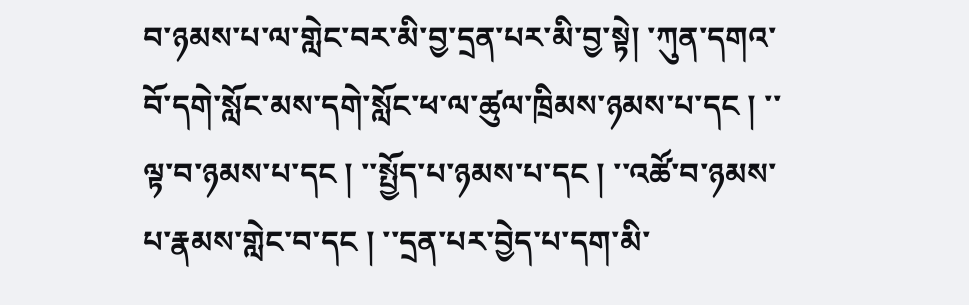བ་ཉམས་པ་ལ་གླེང་བར་མི་བྱ་དྲན་པར་མི་བྱ་སྟེ། ་ཀུན་དགའ་བོ་དགེ་སློང་མས་དགེ་སློང་ཕ་ལ་ཚུལ་ཁྲིམས་ཉམས་པ་དང ། ་་ལྟ་བ་ཉམས་པ་དང ། ་་སྤྱོད་པ་ཉམས་པ་དང ། ་་འཚོ་བ་ཉམས་པ་རྣམས་གླེང་བ་དང ། ་་དྲན་པར་བྱེད་པ་དག་མི་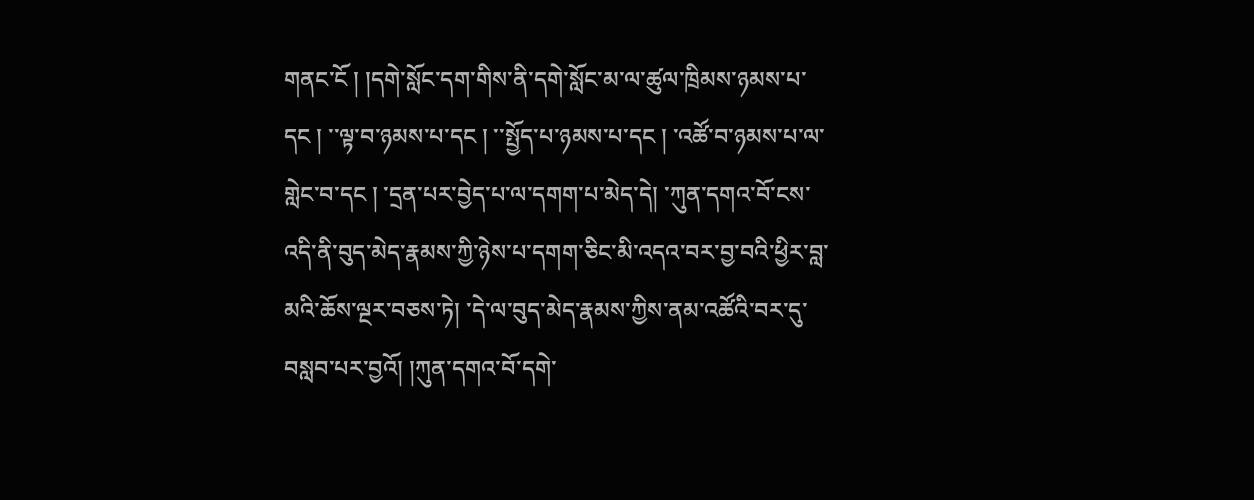གནང་ངོ ། །དགེ་སློང་དག་གིས་ནི་དགེ་སློང་མ་ལ་ཚུལ་ཁྲིམས་ཉམས་པ་དང ། ་་ལྟ་བ་ཉམས་པ་དང ། ་་སྤྱོད་པ་ཉམས་པ་དང ། ་འཚོ་བ་ཉམས་པ་ལ་གླེང་བ་དང ། ་དྲན་པར་བྱེད་པ་ལ་དགག་པ་མེད་དེ། ་ཀུན་དགའ་བོ་ངས་འདི་ནི་བུད་མེད་རྣམས་ཀྱི་ཉེས་པ་དགག་ཅིང་མི་འདའ་བར་བྱ་བའི་ཕྱིར་བླ་མའི་ཆོས་ལྔར་བཅས་ཏེ། ་དེ་ལ་བུད་མེད་རྣམས་ཀྱིས་ནམ་འཚོའི་བར་དུ་བསླབ་པར་བྱའོ། །ཀུན་དགའ་བོ་དགེ་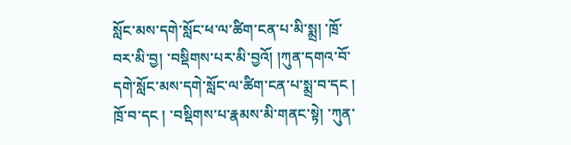སློང་མས་དགེ་སློང་ཕ་ལ་ཚིག་ངན་པ་མི་སྨྲ། ་ཁྲོ་བར་མི་བྱ། ་བསྡིགས་པར་མི་བྱའོ། །ཀུན་དགའ་བོ་དགེ་སློང་མས་དགེ་སློང་ལ་ཚིག་ངན་པ་སྨྲ་བ་དང ། ཁྲོ་བ་དང ། ་བསྡིགས་པ་རྣམས་མི་གནང་སྟེ། ་ཀུན་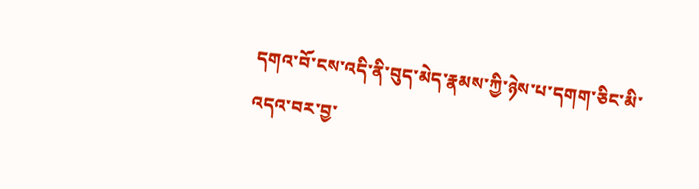དགའ་བོ་ངས་འདི་ནི་བུད་མེད་རྣམས་ཀྱི་ཉེས་པ་དགག་ཅིང་མི་འདའ་བར་བྱ་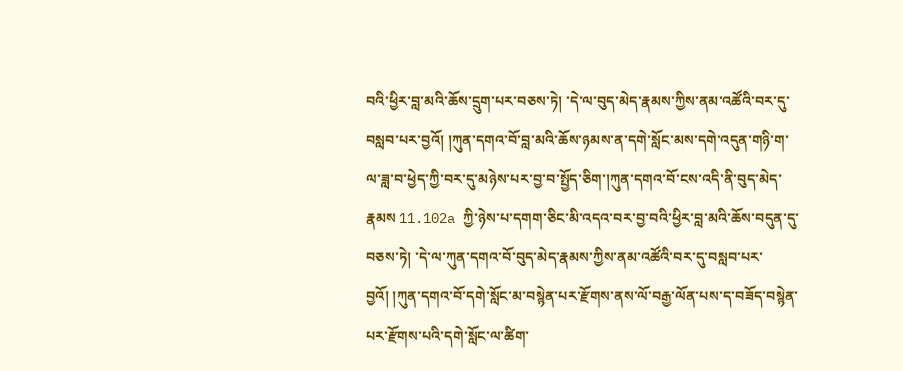བའི་ཕྱིར་བླ་མའི་ཆོས་དྲུག་པར་བཅས་ཏེ། ་དེ་ལ་བུད་མེད་རྣམས་ཀྱིས་ནམ་འཚོའི་བར་དུ་བསླབ་པར་བྱའོ། །ཀུན་དགའ་བོ་བླ་མའི་ཆོས་ཉམས་ན་དགེ་སློང་མས་དགེ་འདུན་གཉི་ག་ལ་ཟླ་བ་ཕྱེད་ཀྱི་བར་དུ་མཉེས་པར་བྱ་བ་སྤྱོད་ཅིག་།ཀུན་དགའ་བོ་ངས་འདི་ནི་བུད་མེད་རྣམས 11.102a ཀྱི་ཉེས་པ་དགག་ཅིང་མི་འདའ་བར་བྱ་བའི་ཕྱིར་བླ་མའི་ཆོས་བདུན་དུ་བཅས་ཏེ། ་དེ་ལ་ཀུན་དགའ་བོ་བུད་མེད་རྣམས་ཀྱིས་ནམ་འཚོའི་བར་དུ་བསླབ་པར་བྱའོ། །ཀུན་དགའ་བོ་དགེ་སློང་མ་བསྙེན་པར་རྫོགས་ནས་ལོ་བརྒྱ་ལོན་པས་ད་བཟོད་བསྙེན་པར་རྫོགས་པའི་དགེ་སློང་ལ་ཚིག་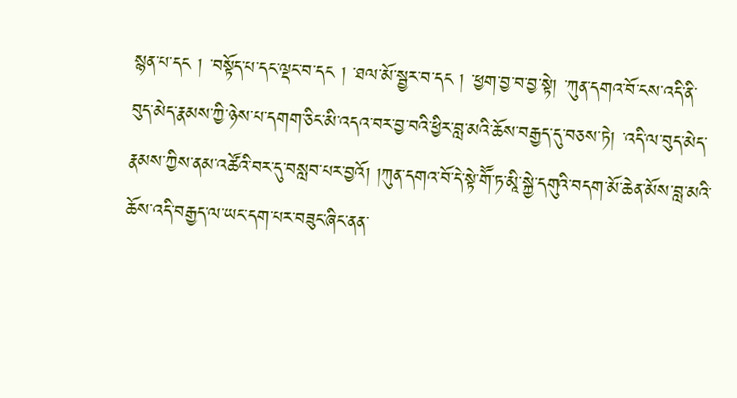སྙན་པ་དང ། ་བསྟོད་པ་དང་ལྡང་བ་དང ། ་ཐལ་མོ་སྦྱར་བ་དང ། ་ཕྱག་བྱ་བ་བྱ་སྟེ། ་ཀུན་དགའ་བོ་ངས་འདི་ནི་བུད་མེད་རྣམས་ཀྱི་ཉེས་པ་དགག་ཅིང་མི་འདའ་བར་བྱ་བའི་ཕྱིར་བླ་མའི་ཆོས་བརྒྱད་དུ་བཅས་ཏེ། ་འདི་ལ་བུད་མེད་རྣམས་ཀྱིས་ནམ་འཚོའི་བར་དུ་བསླབ་པར་བྱའོ། །ཀུན་དགའ་བོ་དེ་སྟེ་གཽ་ཏ་མཱི་སྐྱེ་དགུའི་བདག་མོ་ཆེན་མོས་བླ་མའི་ཆོས་འདི་བརྒྱད་ལ་ཡང་དག་པར་བཟུང་ཞིང་ནན་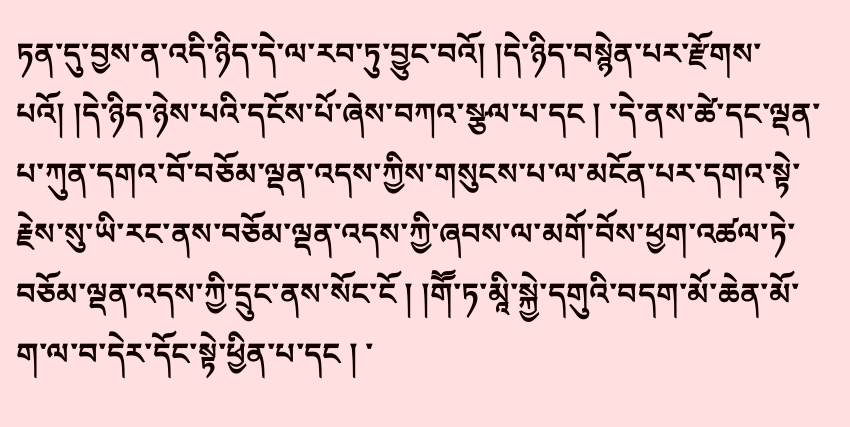ཏན་དུ་བྱས་ན་འདི་ཉིད་དེ་ལ་རབ་ཏུ་བྱུང་བའོ། །དེ་ཉིད་བསྙེན་པར་རྫོགས་པའོ། །དེ་ཉིད་ཉེས་པའི་དངོས་པོ་ཞེས་བཀའ་སྩལ་པ་དང ། ་དེ་ནས་ཚེ་དང་ལྡན་པ་ཀུན་དགའ་བོ་བཅོམ་ལྡན་འདས་ཀྱིས་གསུངས་པ་ལ་མངོན་པར་དགའ་སྟེ་རྗེས་སུ་ཡི་རང་ནས་བཅོམ་ལྡན་འདས་ཀྱི་ཞབས་ལ་མགོ་བོས་ཕྱག་འཚལ་ཏེ་བཅོམ་ལྡན་འདས་ཀྱི་དྲུང་ནས་སོང་ངོ ། །གཽ་ཏ་མཱི་སྐྱེ་དགུའི་བདག་མོ་ཆེན་མོ་ག་ལ་བ་དེར་དོང་སྟེ་ཕྱིན་པ་དང ། ་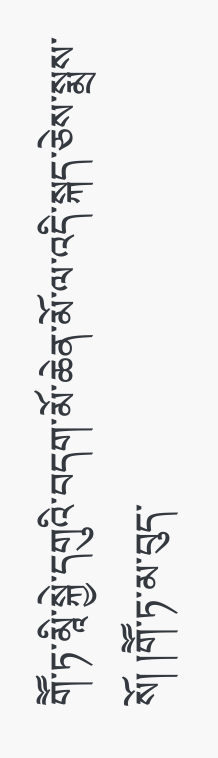གཽ་ཏ་མཱི་སྐྱེ་དགུའི་བདག་མོ་ཆེན་མོ་ལ་འདི་སྐད་ཅེས་སྨྲས་སོ། །གཽ་ཏ་མ་བུད་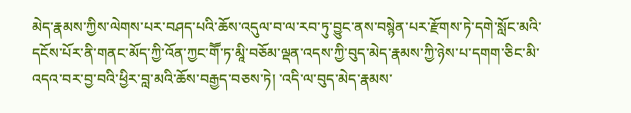མེད་རྣམས་ཀྱིས་ལེགས་པར་བཤད་པའི་ཆོས་འདུལ་བ་ལ་རབ་ཏུ་བྱུང་ནས་བསྙེན་པར་རྫོགས་ཏེ་དགེ་སློང་མའི་དངོས་པོར་ནི་གནང་མོད་ཀྱི་འོན་ཀྱང་གཽ་ཏ་མཱི་བཅོམ་ལྡན་འདས་ཀྱི་བུད་མེད་རྣམས་ཀྱི་ཉེས་པ་དགག་ཅིང་མི་འདའ་བར་བྱ་བའི་ཕྱིར་བླ་མའི་ཆོས་བརྒྱད་བཅས་ཏེ། ་འདི་ལ་བུད་མེད་རྣམས་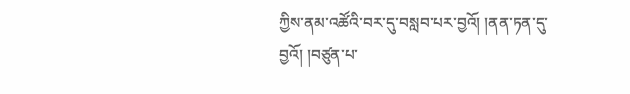ཀྱིས་ནམ་འཚོའི་བར་དུ་བསླབ་པར་བྱའོ། །ནན་ཏན་དུ་བྱའོ། །བཙུན་པ་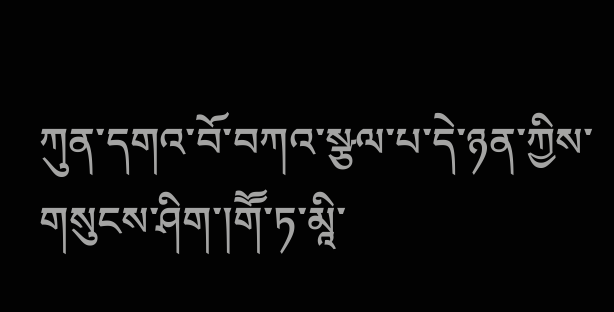ཀུན་དགའ་བོ་བཀའ་སྩལ་པ་དེ་ཉན་ཀྱིས་གསུངས་ཤིག་།གཽ་ཏ་མཱི་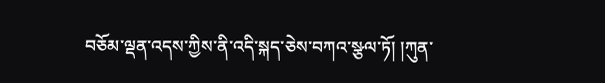བཅོམ་ལྡན་འདས་ཀྱིས་ནི་འདི་སྐད་ཅེས་བཀའ་སྩལ་ཏོ། །ཀུན་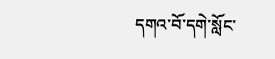དགའ་བོ་དགེ་སློང་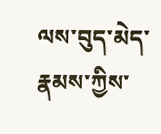ལས་བུད་མེད་རྣམས་ཀྱིས་